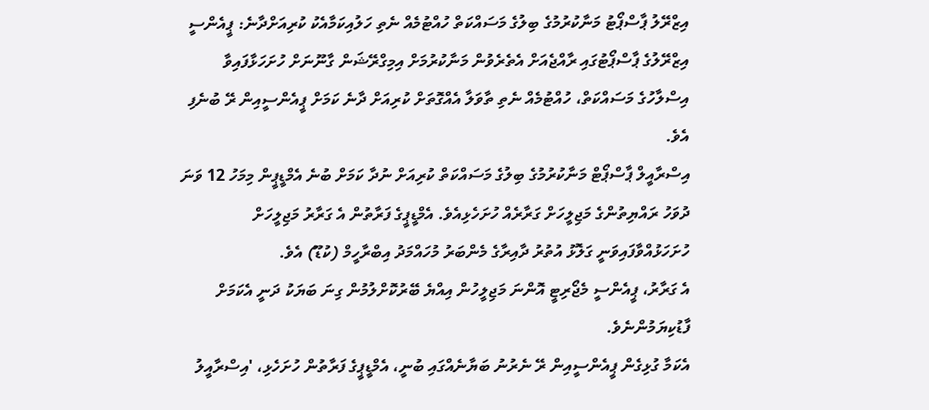އިޒްރޭލު ޕާސްޕޯޓު މަނާކުރުމުގެ ބިލުގެ މަސައްކަތް ހުއްޓުމެއް ނެތި ހަލުއިކަމާއެކު ކުރިއަށްދާނެ: ޕީއެންސީ
އިޒްރޭލުގެ ޕާސްޕޯޓުގައި ރާއްޖެއަށް އެތެރެވުން މަނާކުރުމަށް އިމިގްރޭޝަން ގާނޫނަށް ހުށަހަޅާފައިވާ އިސްލާހުގެ މަސައްކަތް، ހުއްޓުމެއް ނެތި ތާވަލާ އެއްގޮތަށް ކުރިއަށް ދާނެ ކަމަށް ޕީއެންސީއިން ރޭ ބުނެފި އެވެ.
އިސްރާއީލް ޕާސްޕޯޓް މަނާކުރުމުގެ ބިލުގެ މަސައްކަތް ކުރިއަށް ނުދާ ކަމަށް ބުނެ އެމްޑީޕީން މިމަހު 12 ވަނަ ދުވަހު ރައްޔިތުންގެ މަޖިލީހަށް ގަރާރެއް ހުށަހެޅިއެވެ. އެމްޑީޕީގެ ފަރާތުން އެ ގަރާރު މަޖިލީހަށް ހުށަހަޅުއްވާފައިވަނީ ގަލޮޅު އުތުރު ދާއިރާގެ މެންބަރު މުހައްމަދު އިބްރާހީމް (ކުޑޫ) އެވެ.
އެ ގަރާރު، ޕީއެންސީ މެޖޯރިޓީ އޮންނަ މަޖިލީހުން އިއްޔެ ބޭރުކޮށްލުމުން ގިނަ ބަޔަކު ދަނީ އެކަމަށް ފާޑުކިޔަމުންނެވެ.
އެކަމާ ގުޅިގެން ޕީއެންސީއިން ރޭ ނެރުނު ބަޔާނެއްގައި ބުނީ، އެމްޑީޕީގެ ފަރާތުން ހުށަހެޅި، 'އިސްރާއީލު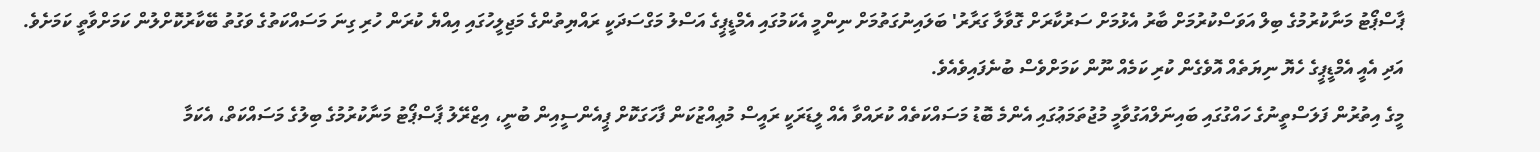ޕާސްޕޯޓު މަނާކުރުމުގެ ބިލް އަވަސްކުރުމަށް ބާރު އެޅުމަށް ސަރުކާރަށް ގޮވާލާ ގަރާރު' ބަލައިނުގަތުމަށް ނިންމީ އެކަމުގައި އެމްޑީޕީގެ އަސްލު މަގްސަދަކީ ރައްޔިތުންގެ މަޖިލީހުގައި އިއްޔެ ކުރަން ހުރި ގިނަ މަސައްކަތުގެ ވަގުތު ބޭކާރުކޮށްލުން ކަމަށްވާތީ ކަމަށެވެ.
އަދި އެއީ އެމްޑީޕީގެ ހެޔޮ ނިޔަތެއް އޮވެގެން ކުރި ކަމެއް ނޫން ކަމަށްވެސް ބުނެފައިވެއެވެ.
މީގެ އިތުރުން ފަލަސްތީނުގެ ހައްގުގައި ބައިނަލްއަގުވާމީ މުޖުތަމަޢުގައި އެންމެ ބޮޑު މަސައްކަތެއް ކުރައްވާ އެއް ލީޑަރަކީ ރައީސް މުޢިއްޒުކަން ފާހަގަކޮށް ޕީއެންސީއިން ބުނީ، އިޒްރޭލު ޕާސްޕޯޓު މަނާކުރުމުގެ ބިލުގެ މަސައްކަތް، އެކަމާ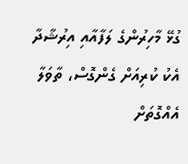ގުޅޭ މާހިރުންގެ ލަފާއާއި އިރުޝާދާ އެކު ކުރިއަށް ގެންގޮސް، ތާވަލާ އެއްގޮތަށް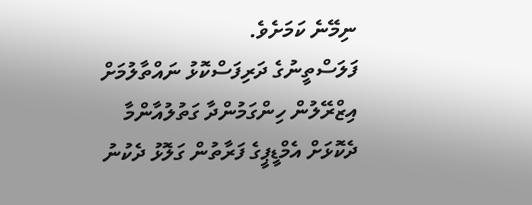ނިމޭނެ ކަމަށެވެ.
ފަލަސްތީނުގެ ދަރިފަސްކޮޅު ނައްތާލުމަށް އިޒްރޭލުން ހިންގަމުންދާ ގަތުލުއާންމާ ދެކޮޅަށް އެމްޑީޕީގެ ފަރާތުން ގަލޮޅު ދެކުނު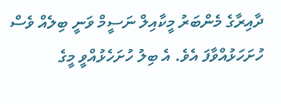ދާއިރާގެ މެންބަރު މީކާއިލް ނަސީމް ވަނީ ބިލެއް ވެސް ހުށަހަޅުއްވާފަ އެވެ. އެ ބިލު ހުށަހެޅުއްވީ މީގެ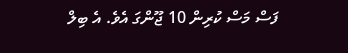ފަސް މަސް ކުރިން 10 ޖޫންގަ އެވެ. އެ ބިލް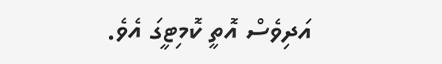އަދިވެސް އޮތީ ކޮމިޓީގަ އެވެ.